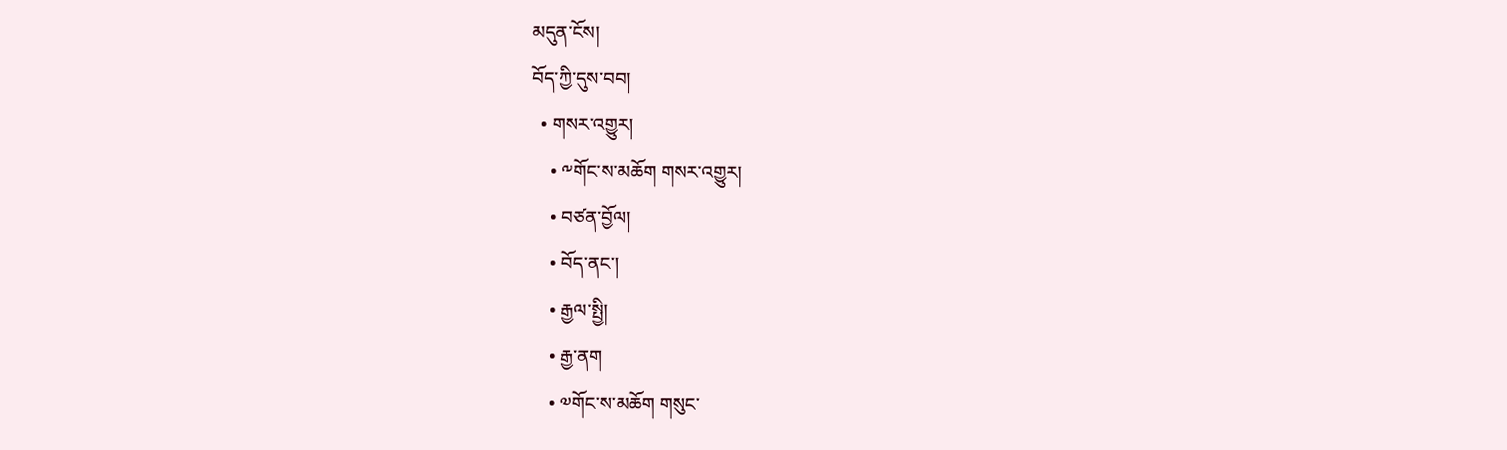མདུན་ངོས།
བོད་ཀྱི་དུས་བབ།
  • གསར་འགྱུར།
    • ༸གོང་ས་མཆོག གསར་འགྱུར།
    • བཙན་བྱོལ།
    • བོད་ནང་།
    • རྒྱལ་སྤྱི།
    • རྒྱ་ནག
    • ༧གོང་ས་མཆོག གསུང་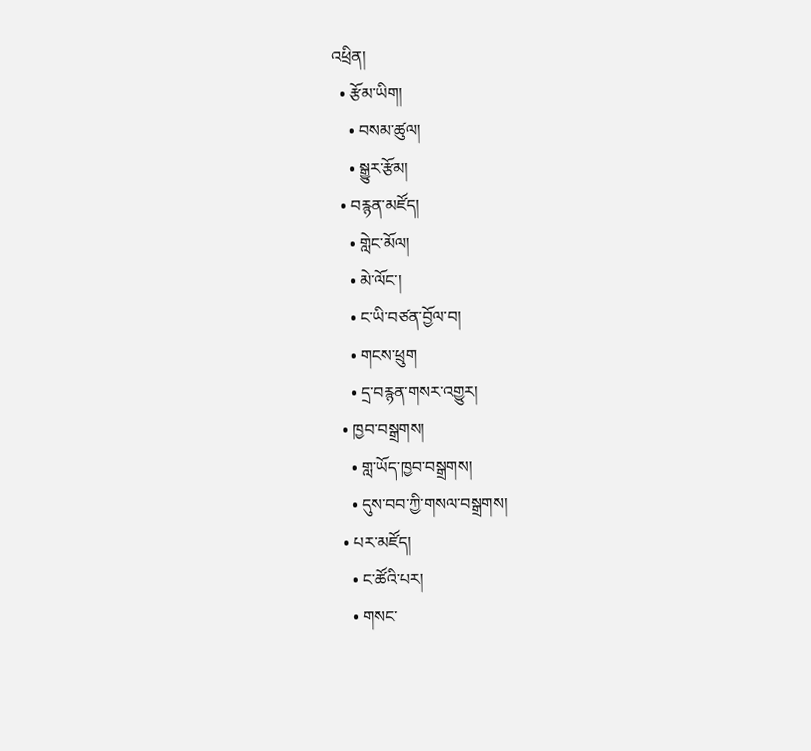འཕྲིན།
  • རྩོམ་ཡིག།
    • བསམ་ཚུལ།
    • སྒྱུར་རྩོམ།
  • བརྙན་མཛོད།
    • གླེང་མོལ།
    • མེ་ལོང་།
    • ང་ཡི་བཙན་བྱོལ་བ།
    • གངས་ཕྲུག
    • དྲ་བརྙན་གསར་འགྱུར།
  • ཁྱབ་བསྒྲགས།
    • གླ་ཡོད་ཁྱབ་བསྒྲགས།
    • དུས་བབ་ཀྱི་གསལ་བསྒྲགས།
  • པར་མཛོད།
    • ང་ཚོའི་པར།
    • གསང་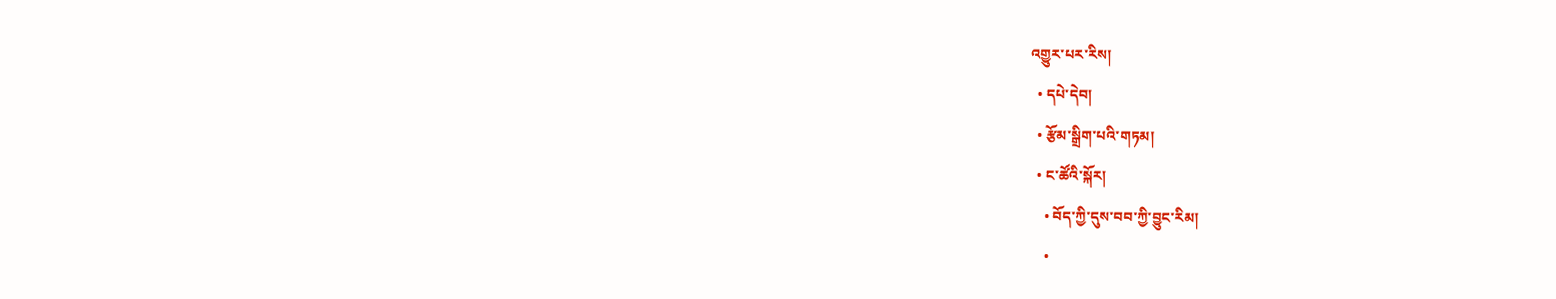འགྱུར་པར་རིས།
  • དཔེ་དེབ།
  • རྩོམ་སྒྲིག་པའི་གཏམ།
  • ང་ཚོའི་སྐོར།
    • བོད་ཀྱི་དུས་བབ་ཀྱི་བྱུང་རིམ།
    •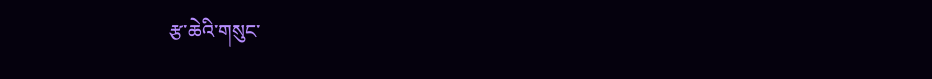རྩ་ཆེའི་གསུང་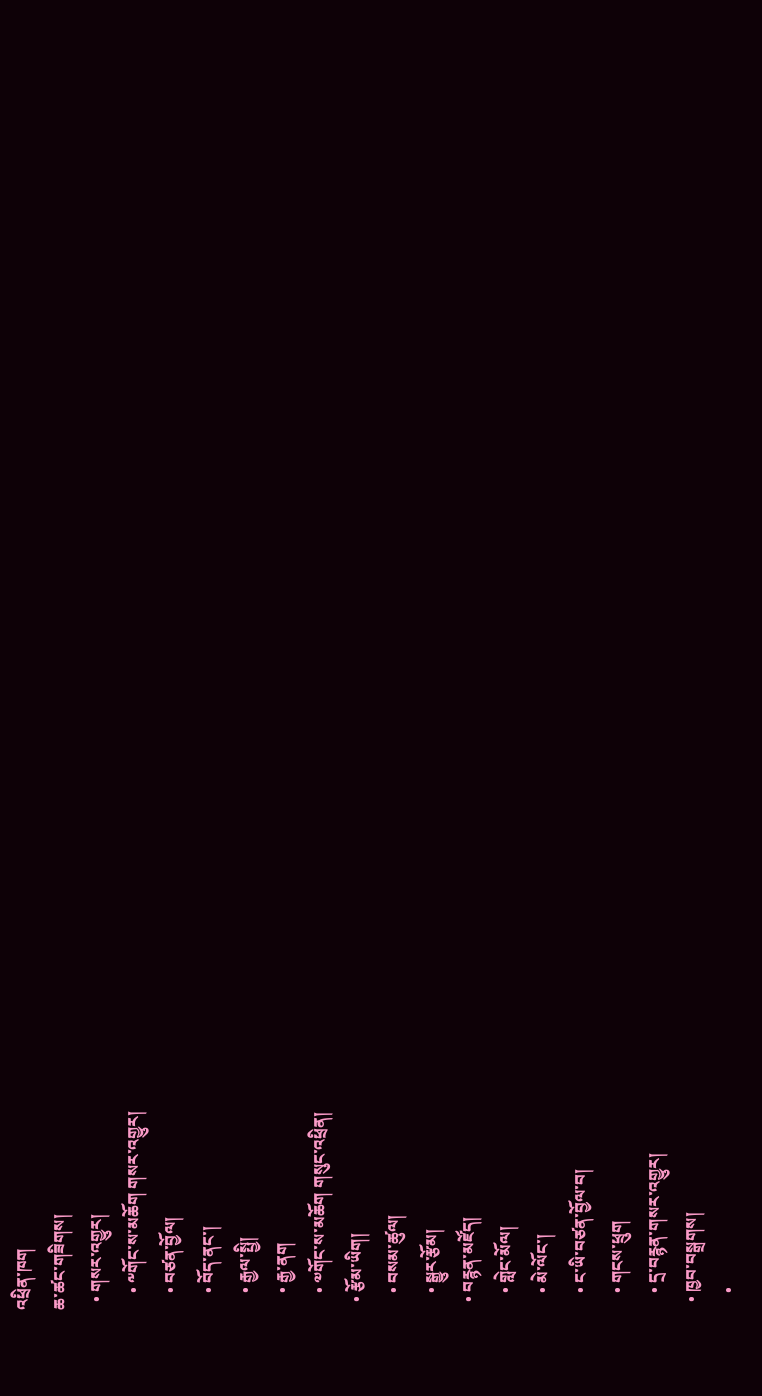འཕྲིན་ཁག
ཆ་ཚང་གཟིགས།
  • གསར་འགྱུར།
    • ༸གོང་ས་མཆོག གསར་འགྱུར།
    • བཙན་བྱོལ།
    • བོད་ནང་།
    • རྒྱལ་སྤྱི།
    • རྒྱ་ནག
    • ༧གོང་ས་མཆོག གསུང་འཕྲིན།
  • རྩོམ་ཡིག།
    • བསམ་ཚུལ།
    • སྒྱུར་རྩོམ།
  • བརྙན་མཛོད།
    • གླེང་མོལ།
    • མེ་ལོང་།
    • ང་ཡི་བཙན་བྱོལ་བ།
    • གངས་ཕྲུག
    • དྲ་བརྙན་གསར་འགྱུར།
  • ཁྱབ་བསྒྲགས།
    •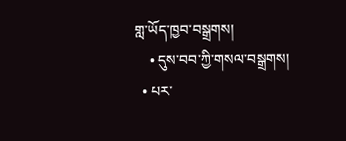གླ་ཡོད་ཁྱབ་བསྒྲགས།
    • དུས་བབ་ཀྱི་གསལ་བསྒྲགས།
  • པར་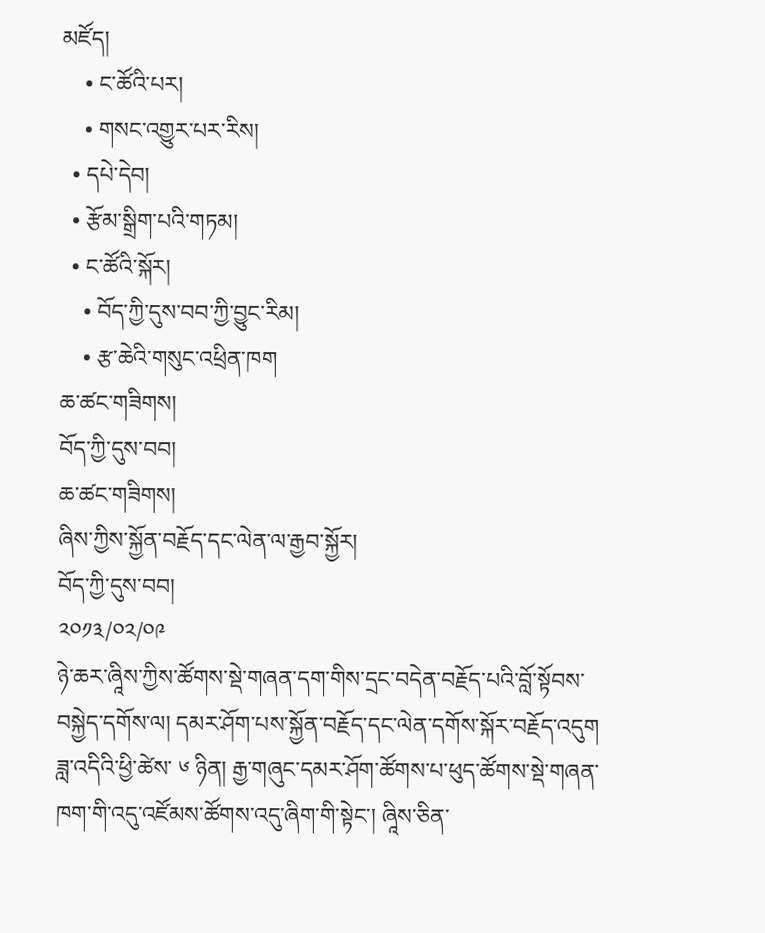མཛོད།
    • ང་ཚོའི་པར།
    • གསང་འགྱུར་པར་རིས།
  • དཔེ་དེབ།
  • རྩོམ་སྒྲིག་པའི་གཏམ།
  • ང་ཚོའི་སྐོར།
    • བོད་ཀྱི་དུས་བབ་ཀྱི་བྱུང་རིམ།
    • རྩ་ཆེའི་གསུང་འཕྲིན་ཁག
ཆ་ཚང་གཟིགས།
བོད་ཀྱི་དུས་བབ།
ཆ་ཚང་གཟིགས།
ཞིས་ཀྱིས་སྐྱོན་བརྗོད་དང་ལེན་ལ་རྒྱབ་སྐྱོར།
བོད་ཀྱི་དུས་བབ།
༢༠༡༣/༠༢/༠༩
ཉེ་ཆར་ཞཱིས་ཀྱིས་ཚོགས་སྡེ་གཞན་དག་གིས་དྲང་བདེན་བརྗོད་པའི་བློ་སྟོབས་བསྐྱེད་དགོས་ལ། དམར་ཤོག་པས་སྐྱོན་བརྗོད་དང་ལེན་དགོས་སྐོར་བརྗོད་འདུག
ཟླ་འདིའི་ཕྱི་ཚེས་ ༦ ཉིན། རྒྱ་གཞུང་དམར་ཤོག་ཚོགས་པ་ཕུད་ཚོགས་སྡེ་གཞན་ཁག་གི་འདུ་འཛོམས་ཚོགས་འདུ་ཞིག་གི་སྟེང་། ཞཱིས་ཅིན་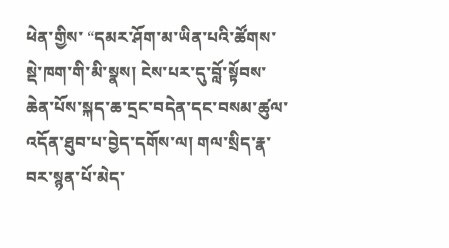ཕེན་གྱིས་ “དམར་ཤོག་མ་ཡིན་པའི་ཚོགས་སྡེ་ཁག་གི་མི་སྣས། ངེས་པར་དུ་བློ་སྟོབས་ཆེན་པོས་སྐད་ཆ་དྲང་བདེན་དང་བསམ་ཚུལ་འདོན་ཐུབ་པ་བྱེད་དགོས་ལ། གལ་སྲིད་རྣ་བར་སྙན་པོ་མེད་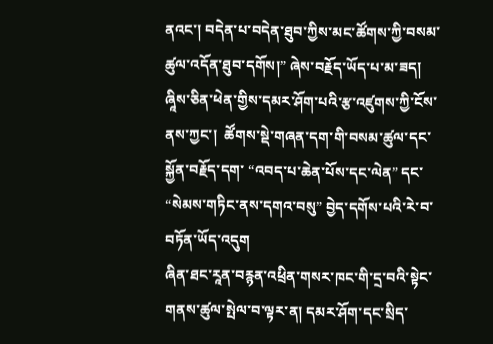ནའང་། བདེན་པ་བདེན་ཐུབ་ཀྱིས་མང་ཚོགས་ཀྱི་བསམ་ཚུལ་འདོན་ཐུབ་དགོས།” ཞེས་བརྗོད་ཡོད་པ་མ་ཟད། ཞཱིས་ཅིན་ཕེན་གྱིས་དམར་ཤོག་པའི་རྩ་འཛུགས་ཀྱི་ངོས་ནས་ཀྱང་།  ཚོགས་སྡེ་གཞན་དག་གི་བསམ་ཚུལ་དང་སྐྱོན་བརྗོད་དག་ “འབད་པ་ཆེན་པོས་དང་ལེན” དང་ “སེམས་གཏིང་ནས་དགའ་བསུ” བྱེད་དགོས་པའི་རེ་བ་བཏོན་ཡོད་འདུག
ཞིན་ཐང་རཱན་བརྙན་འཕྲིན་གསར་ཁང་གི་དྲ་བའི་སྟེང་གནས་ཚུལ་སྤེལ་བ་ལྟར་ན། དམར་ཤོག་དང་སྲིད་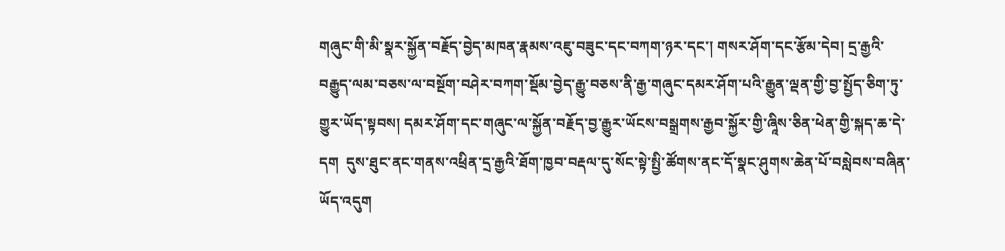གཞུང་གི་མི་སྣར་སྐྱོན་བརྗོད་བྱེད་མཁན་རྣམས་འཇུ་བཟུང་དང་བཀག་ཉར་དང་། གསར་ཤོག་དང་རྩོམ་དེབ། དྲ་རྒྱའི་བརྒྱུད་ལམ་བཅས་ལ་བསྔོག་བཤེར་བཀག་སྡོམ་བྱེད་རྒྱུ་བཅས་ནི་རྒྱ་གཞུང་དམར་ཤོག་པའི་རྒྱུན་ལྡན་གྱི་བྱ་སྤྱོད་ཅིག་ཏུ་གྱུར་ཡོད་སྟབས། དམར་ཤོག་དང་གཞུང་ལ་སྐྱོན་བརྗོད་བྱ་རྒྱུར་ཡོངས་བསྒྲགས་རྒྱབ་སྐྱོར་གྱི་ཞཱིས་ཅིན་ཕེན་གྱི་སྐད་ཆ་དེ་དག  དུས་ཐུང་ནང་གནས་འཕྲིན་དྲ་རྒྱའི་ཐོག་ཁྱབ་བརྡལ་དུ་སོང་སྟེ་སྤྱི་ཚོགས་ནང་དོ་སྣང་ཤུགས་ཆེན་པོ་བསླེབས་བཞིན་ཡོད་འདུག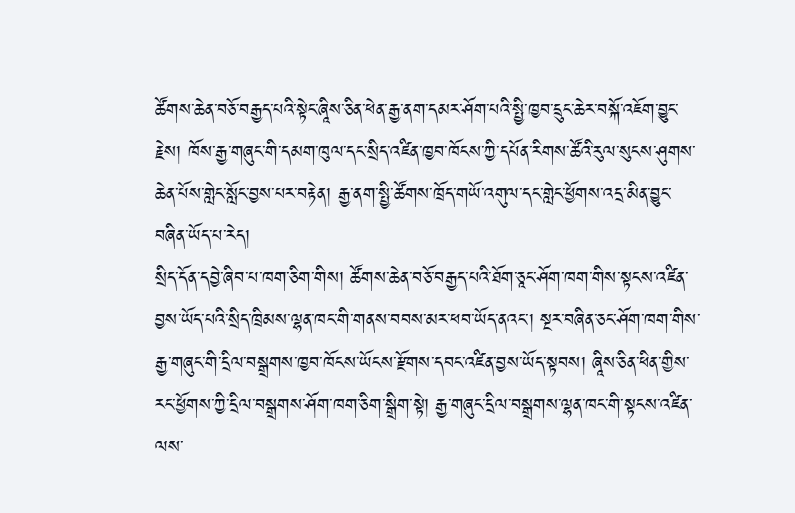ཚོགས་ཆེན་བཅོ་བརྒྱད་པའི་སྟེང་ཞཱིས་ཅིན་ཕེན་རྒྱ་ནག་དམར་ཤོག་པའི་སྤྱི་ཁྱབ་དྲུང་ཆེར་བསྐོ་འཇོག་བྱུང་རྗེས། ཁོས་རྒྱ་གཞུང་གི་དམག་ཁུལ་དང་སྲིད་འཛིན་ཁྱབ་ཁོངས་ཀྱི་དཔོན་རིགས་ཚོའི་རུལ་སུངས་ཤུགས་ཆེན་པོས་གླེང་སློང་བྱས་པར་བརྟེན། རྒྱ་ནག་སྤྱི་ཚོགས་ཁྲོད་གཡོ་འགུལ་དང་གླེང་ཕྱོགས་འདྲ་མིན་བྱུང་བཞིན་ཡོད་པ་རེད།
སྲིད་དོན་དབྱེ་ཞིབ་པ་ཁག་ཅིག་གིས། ཚོགས་ཆེན་བཅོ་བརྒྱད་པའི་ཐོག་ཅཱང་ཤོག་ཁག་གིས་སྟངས་འཛིན་བྱས་ཡོད་པའི་སྲིད་ཁྲིམས་ལྷན་ཁང་གི་གནས་བབས་མར་ཕབ་ཡོད་ནའང་། སྔར་བཞིན་ཅང་ཤོག་ཁག་གིས་རྒྱ་གཞུང་གི་དྲིལ་བསྒྲགས་ཁྱབ་ཁོངས་ཡོངས་རྫོགས་དབང་འཛིན་བྱས་ཡོད་སྟབས། ཞཱིས་ཅིན་ཕིན་གྱིས་རང་ཕྱོགས་ཀྱི་དྲིལ་བསྒྲགས་ཤོག་ཁག་ཅིག་སྒྲིག་སྟེ། རྒྱ་གཞུང་དྲིལ་བསྒྲགས་ལྷན་ཁང་གི་སྟངས་འཛིན་ལས་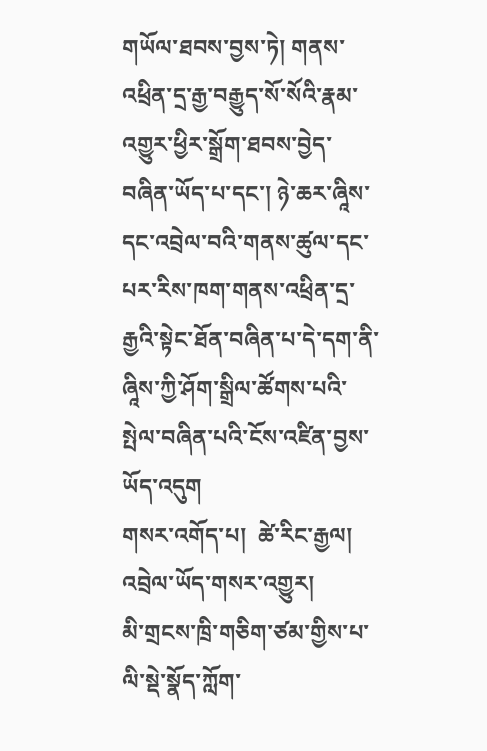གཡོལ་ཐབས་བྱས་ཏེ། གནས་འཕྲིན་དྲ་རྒྱ་བརྒྱུད་སོ་སོའི་རྣམ་འགྱུར་ཕྱིར་སྒྲོག་ཐབས་བྱེད་བཞིན་ཡོད་པ་དང་། ཉེ་ཆར་ཞཱིས་དང་འབྲེལ་བའི་གནས་ཚུལ་དང་པར་རིས་ཁག་གནས་འཕྲིན་དྲ་རྒྱའི་སྟེང་ཐོན་བཞིན་པ་དེ་དག་ནི་ཞཱིས་ཀྱི་ཤོག་སྒྲིལ་ཚོགས་པའི་སྤེལ་བཞིན་པའི་ངོས་འཛིན་བྱས་ཡོད་འདུག
གསར་འགོད་པ།  ཚེ་རིང་རྒྱལ།
འབྲེལ་ཡོད་གསར་འགྱུར།
མི་གྲངས་ཁྲི་གཅིག་ཙམ་གྱིས་པ་ལི་སྡེ་སྣོད་ཀློག་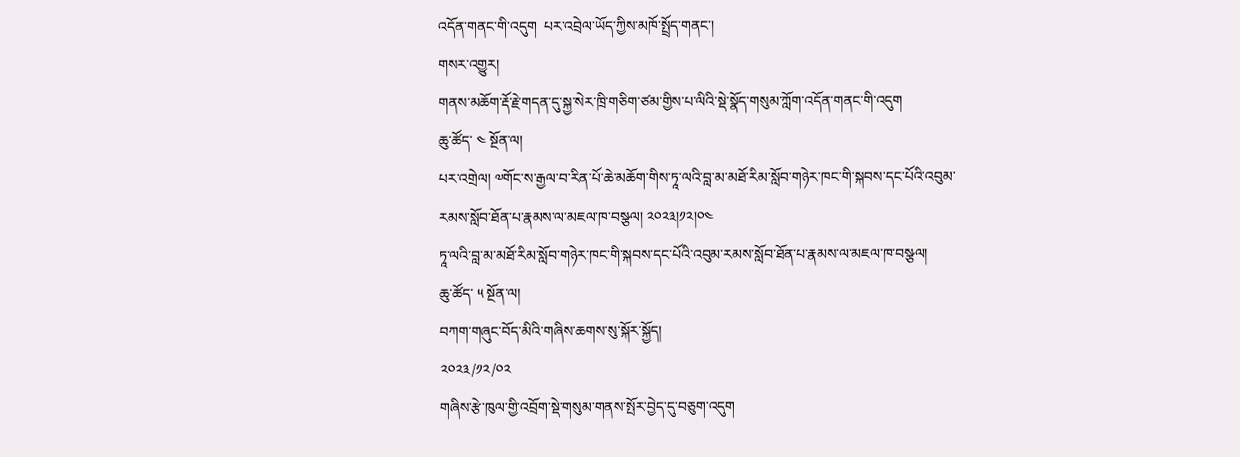འདོན་གནང་གི་འདུག  པར་འབྲེལ་ཡོད་ཀྱིས་མཁོ་སྤྲོད་གནང་།
གསར་འགྱུར།
གནས་མཆོག་རྡོ་རྗེ་གདན་དུ་སྐྱ་སེར་ཁྲི་གཅིག་ཙམ་གྱིས་པ་ལིའི་སྡེ་སྣོད་གསུམ་ཀློག་འདོན་གནང་གི་འདུག
ཆུ་ཚོད་ ༤ སྔོན་ལ།
པར་འགྲེལ། ༧གོང་ས་རྒྱལ་བ་རིན་པོ་ཆེ་མཆོག་གིས་ཏཱ་ལའི་བླ་མ་མཐོ་རིམ་སློབ་གཉེར་ཁང་གི་སྐབས་དང་པོའི་འབུམ་རམས་སློབ་ཐོན་པ་རྣམས་ལ་མཇལ་ཁ་བསྩལ། ༢༠༢༣།༡༢།༠༤
ཏཱ་ལའི་བླ་མ་མཐོ་རིམ་སློབ་གཉེར་ཁང་གི་སྐབས་དང་པོའི་འབུམ་རམས་སློབ་ཐོན་པ་རྣམས་ལ་མཇལ་ཁ་བསྩལ།
ཆུ་ཚོད་ ༥ སྔོན་ལ།
བཀག་གཞུང་བོད་མིའི་གཞིས་ཆགས་སུ་སྐོར་སྐྱོད།
༢༠༢༣/༡༢/༠༢
གཞིས་རྩེ་ཁུལ་གྱི་འབྲོག་སྡེ་གསུམ་གནས་སྤོར་བྱེད་དུ་བཅུག་འདུག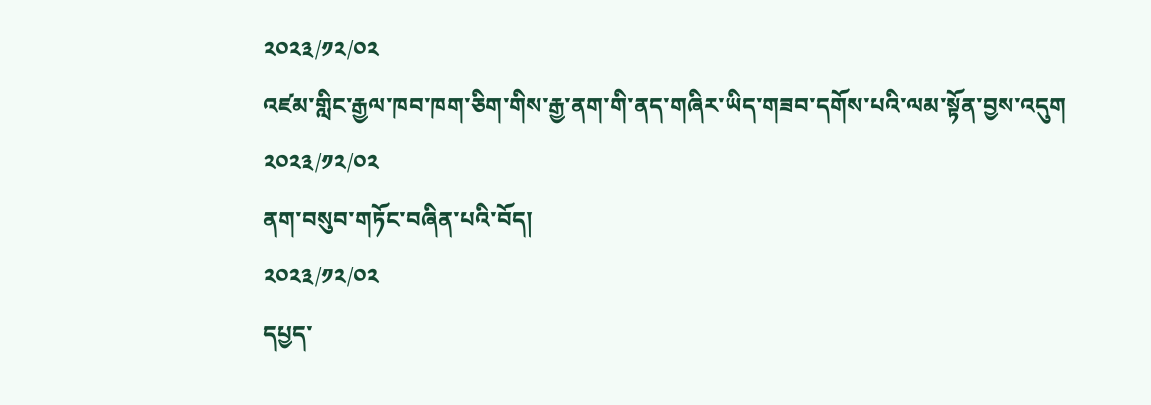༢༠༢༣/༡༢/༠༢
འཛམ་གླིང་རྒྱལ་ཁབ་ཁག་ཅིག་གིས་རྒྱ་ནག་གི་ནད་གཞིར་ཡིད་གཟབ་དགོས་པའི་ལམ་སྟོན་བྱས་འདུག
༢༠༢༣/༡༢/༠༢
ནག་བསུབ་གཏོང་བཞིན་པའི་བོད།
༢༠༢༣/༡༢/༠༢
དཔྱད་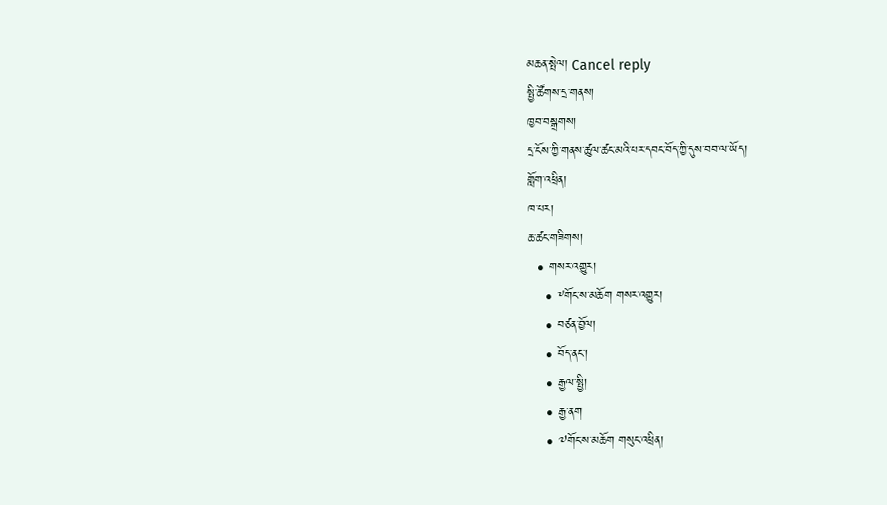མཆན་སྤེལ། Cancel reply
སྤྱི་ཚོགས་དྲ་གནས།
ཁྱབ་བསྒྲགས།
དྲ་ངོས་ཀྱི་གནས་ཚུལ་ཚང་མའི་པར་དབང་བོད་ཀྱི་དུས་བབ་ལ་ཡོད།
གློག་འཕྲིན།
ཁ་པར།
ཆ་ཚང་གཟིགས།
  • གསར་འགྱུར།
    • ༸གོང་ས་མཆོག གསར་འགྱུར།
    • བཙན་བྱོལ།
    • བོད་ནང་།
    • རྒྱལ་སྤྱི།
    • རྒྱ་ནག
    • ༧གོང་ས་མཆོག གསུང་འཕྲིན།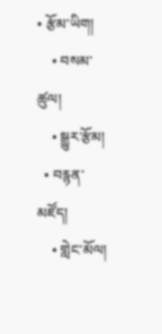• རྩོམ་ཡིག།
    • བསམ་ཚུལ།
    • སྒྱུར་རྩོམ།
  • བརྙན་མཛོད།
    • གླེང་མོལ།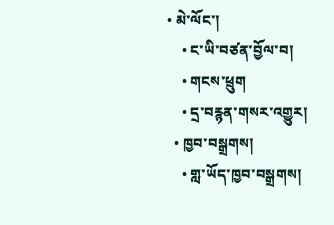• མེ་ལོང་།
    • ང་ཡི་བཙན་བྱོལ་བ།
    • གངས་ཕྲུག
    • དྲ་བརྙན་གསར་འགྱུར།
  • ཁྱབ་བསྒྲགས།
    • གླ་ཡོད་ཁྱབ་བསྒྲགས།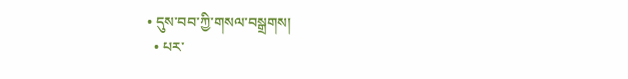• དུས་བབ་ཀྱི་གསལ་བསྒྲགས།
  • པར་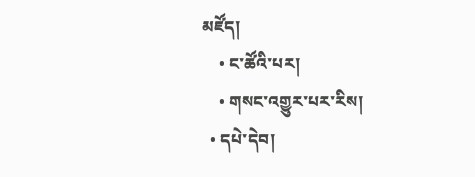མཛོད།
    • ང་ཚོའི་པར།
    • གསང་འགྱུར་པར་རིས།
  • དཔེ་དེབ།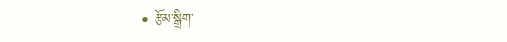• རྩོམ་སྒྲིག་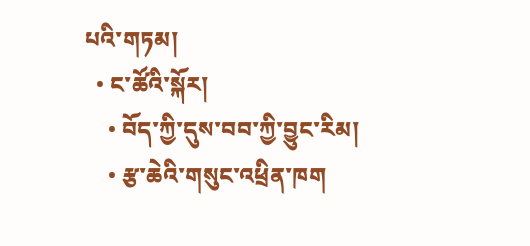པའི་གཏམ།
  • ང་ཚོའི་སྐོར།
    • བོད་ཀྱི་དུས་བབ་ཀྱི་བྱུང་རིམ།
    • རྩ་ཆེའི་གསུང་འཕྲིན་ཁག